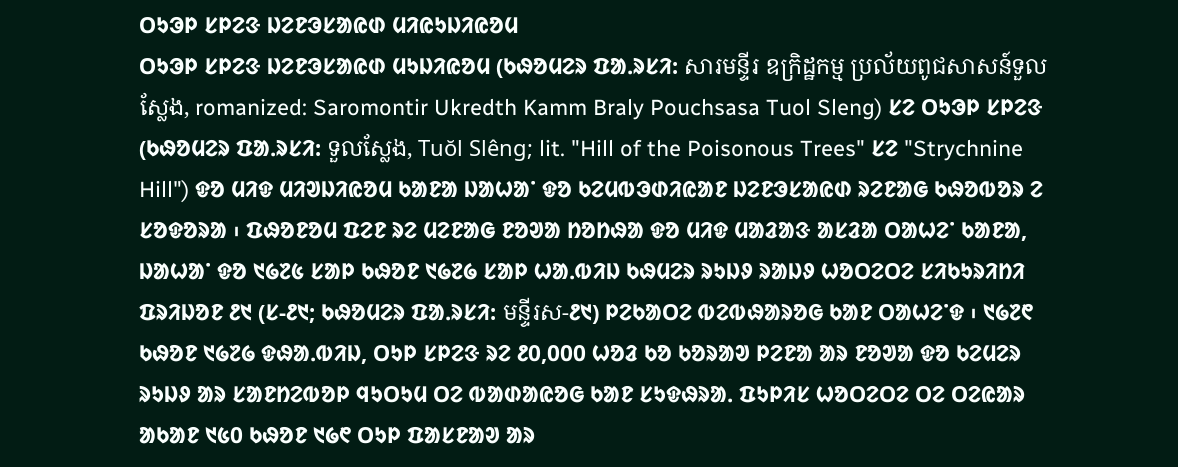ᱛᱩᱳᱞ ᱥᱞᱮᱝ ᱡᱮᱱᱳᱥᱟᱭᱰ ᱢᱤᱭᱩᱡᱤᱭᱚᱢ
ᱛᱩᱳᱞ ᱥᱞᱮᱝ ᱡᱮᱱᱳᱥᱟᱭᱰ ᱢᱩᱡᱤᱭᱚᱢ (ᱠᱷᱚᱢᱮᱨ ᱯᱟᱹᱨᱥᱤ: សារមន្ទីរ ឧក្រិដ្ឋកម្ម ប្រល័យពូជសាសន៍ទួលស្លែង, romanized: Saromontir Ukredth Kamm Braly Pouchsasa Tuol Sleng) ᱥᱮ ᱛᱩᱳᱞ ᱥᱞᱮᱝ (ᱠᱷᱚᱢᱮᱨ ᱯᱟᱹᱨᱥᱤ: ទួលស្លែង, Tuŏl Slêng; lit. "Hill of the Poisonous Trees" ᱥᱮ "Strychnine Hill") ᱫᱚ ᱢᱤᱫ ᱢᱤᱣᱡᱤᱭᱚᱢ ᱠᱟᱱᱟ ᱡᱟᱦᱟᱸ ᱫᱚ ᱠᱮᱢᱵᱳᱰᱤᱭᱟᱱ ᱡᱮᱱᱳᱥᱟᱭᱰ ᱨᱮᱱᱟᱜ ᱠᱷᱚᱵᱚᱨ ᱮ ᱥᱚᱫᱚᱨᱟ ᱾ ᱯᱷᱚᱱᱚᱢ ᱯᱮᱱ ᱨᱮ ᱢᱮᱱᱟᱜ ᱱᱚᱣᱟ ᱴᱚᱴᱷᱟ ᱫᱚ ᱢᱤᱫ ᱢᱟᱲᱟᱝ ᱟᱥᱲᱟ ᱛᱟᱦᱮᱸ ᱠᱟᱱᱟ, ᱡᱟᱦᱟᱸ ᱫᱚ ᱑᱙᱗᱕ ᱥᱟᱞ ᱠᱷᱚᱱ ᱑᱙᱗᱙ ᱥᱟᱞ ᱦᱟᱹᱵᱤᱡ ᱠᱷᱢᱮᱨ ᱨᱩᱡᱽ ᱨᱟᱡᱽ ᱦᱚᱛᱮᱛᱮ ᱥᱤᱠᱩᱨᱤᱴᱤ ᱯᱨᱤᱡᱚᱱ ᱒᱑ (ᱥ-᱒᱑; ᱠᱷᱚᱢᱮᱨ ᱯᱟᱹᱨᱥᱤ: មន្ទីរស-᱒᱑) ᱞᱮᱠᱟᱛᱮ ᱵᱮᱵᱷᱟᱨᱚᱜ ᱠᱟᱱ ᱛᱟᱦᱮᱸᱫ ᱾ ᱑᱙᱗᱖ ᱠᱷᱚᱱ ᱑᱙᱗᱙ ᱫᱷᱟᱹᱵᱤᱡ, ᱛᱩᱞ ᱥᱞᱮᱝ ᱨᱮ ᱒᱐,᱐᱐᱐ ᱦᱚᱲ ᱠᱚ ᱠᱚᱨᱟᱣ ᱞᱮᱱᱟ ᱟᱨ ᱱᱚᱣᱟ ᱫᱚ ᱠᱮᱢᱮᱨ ᱨᱩᱡᱽ ᱟᱨ ᱥᱟᱱᱴᱮᱵᱚᱞ ᱧᱩᱛᱩᱢ ᱛᱮ ᱵᱟᱰᱟᱭᱚᱜ ᱠᱟᱱ ᱥᱩᱫᱷᱨᱟᱹ ᱯᱩᱞᱤᱥ ᱦᱚᱛᱮᱛᱮ ᱛᱮ ᱛᱮᱭᱟᱨ ᱟᱠᱟᱱ ᱑᱕᱐ ᱠᱷᱚᱱ ᱑᱙᱖ ᱛᱩᱞ ᱯᱟᱥᱱᱟᱣ ᱟᱨ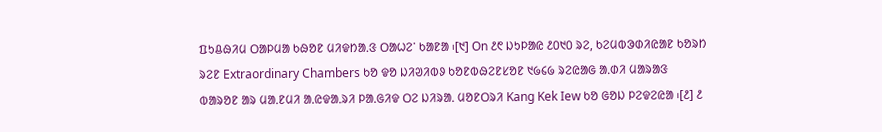ᱯᱩᱪᱷᱤᱢ ᱛᱟᱞᱢᱟ ᱠᱷᱚᱱ ᱢᱤᱫᱴᱟᱹᱝ ᱛᱟᱦᱮᱸ ᱠᱟᱱᱟ ᱾[᱑] On ᱒᱖ ᱡᱩᱞᱟᱭ ᱒᱐᱑᱐ ᱨᱮ, ᱠᱮᱢᱵᱳᱰᱤᱭᱟᱱ ᱠᱚᱨᱴ ᱨᱮᱱ Extraordinary Chambers ᱠᱚ ᱫᱚ ᱡᱤᱣᱤᱵᱽ ᱠᱚᱱᱵᱷᱮᱱᱥᱚᱱ ᱑᱙᱔᱙ ᱨᱮᱭᱟᱜ ᱟᱹᱰᱤ ᱢᱟᱨᱟᱝ ᱵᱟᱨᱚᱱ ᱟᱨ ᱢᱟᱹᱱᱢᱤ ᱟᱹᱭᱫᱟᱹᱨᱤ ᱞᱟᱹᱜᱤᱫ ᱛᱮ ᱡᱤᱨᱟᱹ ᱢᱚᱱᱛᱨᱤ Kang Kek Iew ᱠᱚ ᱜᱚᱡ ᱞᱮᱫᱮᱭᱟ ᱾[᱒] ᱒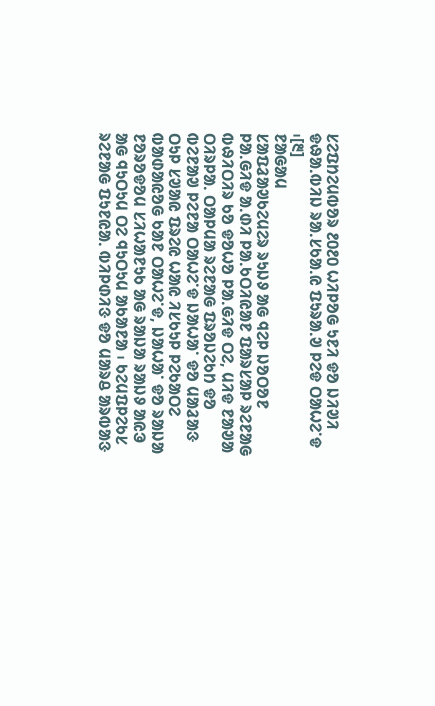ᱥᱮᱯᱴᱮᱢᱵᱚᱨ ᱒᱐᱒᱐ ᱦᱤᱞᱚᱜ ᱩᱱᱤ ᱫᱚ ᱡᱤᱣᱤ ᱫᱷᱟᱹᱵᱤᱡ ᱨᱟᱹᱥᱠᱟᱹᱭ ᱯᱩᱨᱟᱹᱣ ᱞᱮᱫ ᱛᱟᱦᱮᱸᱫ ᱾[᱓]
ᱱᱟᱜᱟᱢ
ᱥᱟᱯᱲᱟᱣᱠᱮᱢᱮᱨ ᱨᱩᱡᱽ ᱟᱜ ᱧᱮᱞ ᱡᱚᱛᱚᱱ ᱞᱟᱹᱜᱤᱫ ᱟᱹᱰᱤ ᱞᱟᱹᱠᱛᱤᱭᱟᱱ ᱯᱟᱨᱥᱟᱞ ᱨᱮᱱᱟᱜ ᱵᱷᱤᱛᱤᱨ ᱠᱚ ᱫᱚᱦᱚ ᱞᱟᱹᱜᱤᱫ ᱛᱮ, ᱢᱤᱫ ᱱᱟᱣᱟ ᱛᱤᱨᱞᱟᱹ ᱛᱟᱞᱢᱟ ᱨᱮᱱᱟᱜ ᱯᱨᱚᱡᱮᱠᱴ ᱫᱚ ᱵᱮᱱᱟᱣ ᱞᱮᱱᱟ ᱛᱟᱦᱮᱸᱫ ᱡᱟᱦᱟᱸ ᱫᱚ ᱢᱟᱲᱟᱝ ᱛᱩᱞ ᱥᱣᱟᱭ ᱯᱨᱮᱭ ᱦᱟᱭ ᱤᱥᱠᱩᱞ ᱞᱮᱠᱟᱛᱮ ᱵᱟᱰᱟᱭᱚᱜ ᱠᱟᱱ ᱛᱟᱦᱮᱸᱫ, ᱡᱟᱦᱟᱸ ᱫᱚ ᱨᱟᱡᱟ ᱱᱚᱨᱚᱫᱚᱢ ᱥᱤᱦᱟᱱᱩᱠ ᱟᱜ ᱨᱟᱡᱟ ᱨᱟᱡᱽ ᱟᱭᱳ ᱟᱜ ᱧᱩᱛᱩᱢ ᱛᱮ ᱧᱩᱛᱩᱢ ᱟᱠᱟᱱᱟ ᱾ ᱠᱮᱢᱯᱞᱮᱠᱥ ᱨᱮᱱᱟᱜ ᱯᱩᱱᱭᱟᱹ ᱵᱤᱞᱰᱤᱝ ᱫᱚ ᱢᱟᱨᱪ ᱟᱨᱵᱟᱝ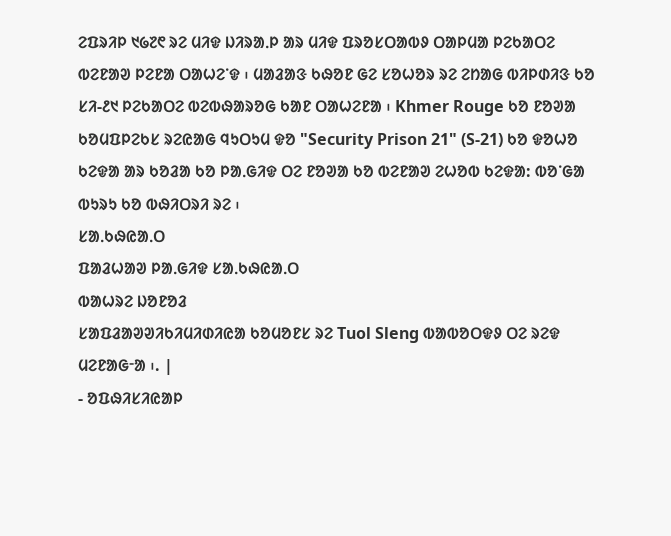ᱮᱯᱨᱤᱞ ᱑᱙᱗᱖ ᱨᱮ ᱢᱤᱫ ᱡᱤᱨᱟᱹᱞ ᱟᱨ ᱢᱤᱫ ᱯᱨᱚᱥᱛᱟᱵᱽ ᱛᱟᱞᱢᱟ ᱞᱮᱠᱟᱛᱮ ᱵᱮᱱᱟᱣ ᱞᱮᱱᱟ ᱛᱟᱦᱮᱸᱫ ᱾ ᱢᱟᱲᱟᱝ ᱠᱷᱚᱱ ᱜᱮ ᱥᱚᱦᱚᱨ ᱨᱮ ᱮᱴᱟᱜ ᱵᱤᱞᱰᱤᱝ ᱠᱚ ᱥᱤ-᱒᱑ ᱞᱮᱠᱟᱛᱮ ᱵᱮᱵᱷᱟᱨᱚᱜ ᱠᱟᱱ ᱛᱟᱦᱮᱱᱟ ᱾ Khmer Rouge ᱠᱚ ᱱᱚᱣᱟ ᱠᱚᱢᱯᱞᱮᱠᱥ ᱨᱮᱭᱟᱜ ᱧᱩᱛᱩᱢ ᱫᱚ "Security Prison 21" (S-21) ᱠᱚ ᱫᱚᱦᱚ ᱠᱮᱫᱟ ᱟᱨ ᱠᱚᱲᱟ ᱠᱚ ᱞᱟᱹᱜᱤᱫ ᱛᱮ ᱱᱚᱣᱟ ᱠᱚ ᱵᱮᱱᱟᱣ ᱮᱦᱚᱵ ᱠᱮᱫᱟ: ᱵᱚᱸᱜᱟ ᱵᱩᱨᱩ ᱠᱚ ᱵᱷᱤᱛᱨᱤ ᱨᱮ ᱾
ᱥᱟᱹᱠᱷᱭᱟᱹᱛ
ᱯᱟᱲᱦᱟᱣ ᱞᱟᱹᱜᱤᱫ ᱥᱟᱹᱠᱷᱭᱟᱹᱛ
ᱵᱟᱦᱨᱮ ᱡᱚᱱᱚᱲ
ᱥᱟᱯᱲᱟᱣᱣᱤᱠᱤᱢᱤᱰᱤᱭᱟ ᱠᱚᱢᱚᱱᱥ ᱨᱮ Tuol Sleng ᱵᱟᱵᱚᱛᱫᱽ ᱛᱮ ᱨᱮᱫ ᱢᱮᱱᱟᱜᱼᱟ ᱾. |
- ᱚᱯᱷᱤᱥᱤᱭᱟᱞ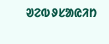ᱣᱮᱵᱽᱥᱟᱭᱤᱴ